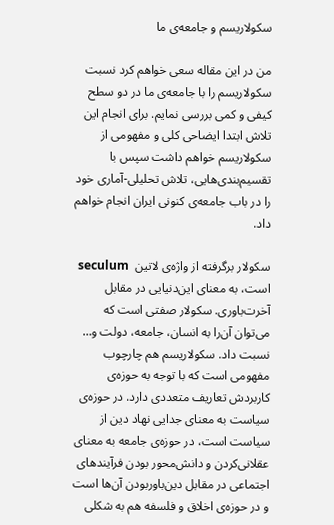سکولاریسم و جامعه‌ی ما

من در این مقاله سعی خواهم کرد نسبت سکولاریسم را با جامعه‌ی ما در دو سطح کیفی و کمی بررسی نمایم. برای انجام این تلاش ابتدا ایضاحی کلی و مفهومی از سکولاریسم خواهم داشت سپس با تقسیم‌بندی‌هایی، تلاش تحلیلی-آماری خود را در باب جامعه‌ی کنونی ایران انجام خواهم داد.

سکولار برگرفته از واژه‌‌ی لاتین  seculum است، به معنای این‌دنیایی در مقابل آخرت‌باوری. سکولار صفتی است که می‌توان آن‌را به انسان، جامعه، دولت و… نسبت داد. سکولاریسم هم چارچوب مفهومی است که با توجه به حوزه‌ی کاربردش تعاریف متعددی دارد. در حوزه‌ی سیاست به معنای جدایی نهاد دین از سیاست است، در حوزه‌ی جامعه به معنای عقلانی‌کردن و دانش‌محور بودن فرآیندهای اجتماعی در مقابل دین‌باوربودن آن‌ها است و در حوزه‌ی اخلاق و فلسفه هم به شکلی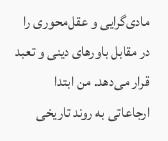مادی‌گرایی و عقل‌محوری را در مقابل باورهای دینی و تعبد قرار می‌دهد. من ابتدا ارجاعاتی به روند تاریخی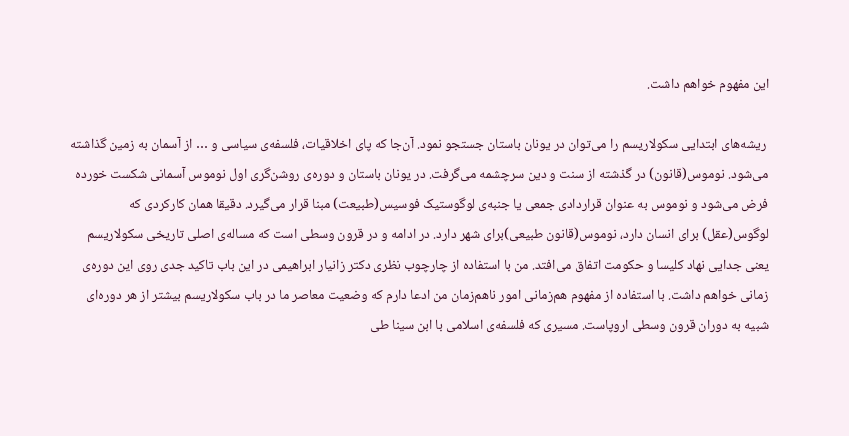این مفهوم خواهم داشت.

 ریشه‌های ابتدایی سکولاریسم را می‌توان در یونان باستان جستجو نمود. آن‌جا که پای اخلاقیات، فلسفه‌ی سیاسی و … از آسمان به زمین گذاشته می‌شود. نوموس(قانون) در گذشته از سنت و دین سرچشمه می‌گرفت. در یونان باستان و دوره‌ی روشن‌گری اول نوموس آسمانی شکست خورده فرض می‌شود و نوموس به عنوان قراردادی جمعی یا جنبه‌ی لوگوستیک فوسیس(طبیعت) مبنا قرار می‌گیرد. دقیقا همان کارکردی که لوگوس(عقل) برای انسان دارد، نوموس(قانون طبیعی)برای شهر دارد. در ادامه و در قرون وسطی است که مساله‌ی اصلی تاریخی سکولاریسم یعنی جدایی نهاد کلیسا و حکومت اتفاق می‌افتد. من با استفاده از چارچوب نظری دکتر زانیار ابراهیمی در این باب تاکید جدی روی این دوره‌ی زمانی خواهم داشت. با استفاده از مفهوم هم‌زمانی امور ناهم‌زمان من ادعا دارم که وضعیت معاصر ما در باب سکولاریسم بیشتر از هر دوره‌ای شبیه به دوران قرون وسطی اروپاست. مسیری که فلسفه‌ی اسلامی با ابن سینا طی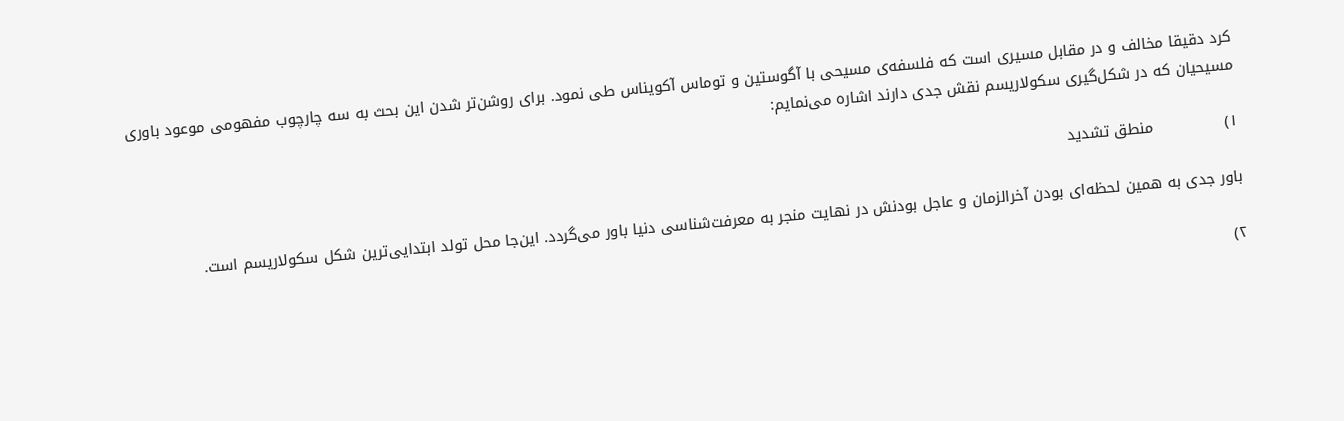کرد دقیقا مخالف و در مقابل مسیری است که فلسفه‌ی مسیحی با آگوستین و توماس آکویناس طی نمود. برای روشن‌تر شدن این بحث به سه چارچوب مفهومی موعود باوری مسیحیان که در شکل‌گیری سکولاریسم نقش جدی دارند اشاره می‌نمایم:

۱)              منطق تشدید

باور جدی به همین لحظه‌ای بودن آخرالزمان و عاجل بودنش در نهایت منجر به معرفت‌شناسی دنیا باور می‌گردد. این‌جا محل تولد ابتدایی‌ترین شکل سکولاریسم است.

۲)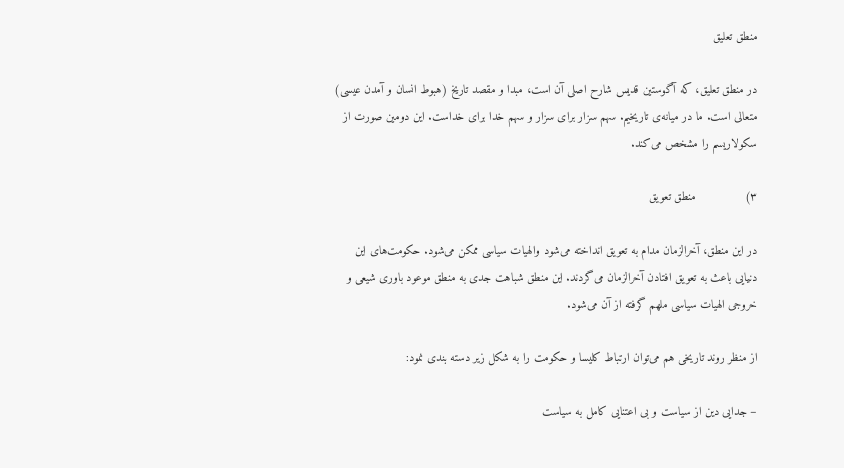منطق تعلیق

در منطق تعلیق، که آگوستین قدیس شارح اصلی آن است، مبدا و مقصد تاریخ (هبوط انسان و آمدن عیسی) متعالی است. ما در میانه‌ی تاریخیم. سهم سزار برای سزار و سهم خدا برای خداست. این دومین صورت از سکولاریسم را مشخص می‌کند.

۳)              منطق تعویق

در این منطق، آخرالزمان مدام به تعویق انداخته می‌شود و‌الهیات ‌سیاسی ممکن می‌شود. حکومت‌های این دنیایی باعث به تعویق افتادن آخرالزمان می‌گردند. این منطق شباهت جدی به منطق موعود باوری شیعی و خروجی الهیات سیاسی ملهم گرفته از آن می‌شود.

از منظر روند تاریخی هم می‌توان ارتباط کلیسا و حکومت را به شکل زیر دسته بندی نمود:

– جدایی دین از سیاست و بی اعتنایی کامل به سیاست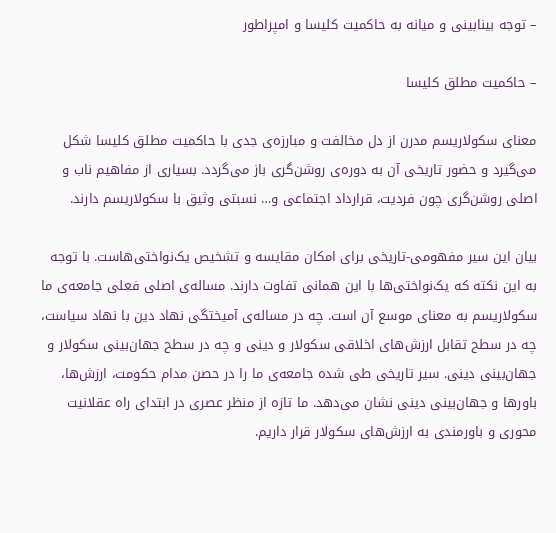– توجه بینابینی و میانه به حاکمیت کلیسا و امپراطور

– حاکمیت مطلق کلیسا

معنای سکولاریسم مدرن از دل مخالفت و مبارزه‌ی جدی با حاکمیت مطلق کلیسا شکل می‌گیرد و حضور تاریخی آن به دوره‌ی روشن‌گری باز می‌گردد. بسیاری از مفاهیم ناب و اصلی روشن‌گری چون فردیت، قرارداد اجتماعی و… نسبتی وثیق با سکولاریسم دارند.

بیان این سیر مفهومی-تاریخی برای امکان مقایسه و تشخیص یک‌نواختی‌هاست. با توجه به این نکته که یک‌نواختی‌ها با این همانی تفاوت دارند. مساله‌ی اصلی فعلی جامعه‌ی ما سکولاریسم به معنای موسع آن است. چه در مساله‌ی آمیختگی نهاد دین با نهاد سیاست، چه در سطح تقابل ارزش‌های اخلاقی سکولار و دینی و چه در سطح جهان‌بینی سکولار و جهان‌بینی دینی. سیر تاریخی طی شده جامعه‌ی ما را در حصن مدام حکومت، ارزش‌ها، باورها و جهان‌بینی دینی نشان می‌دهد. ما تازه از منظر عصری در ابتدای راه عقلانیت محوری و باورمندی به ارزش‌های سکولار قرار داریم.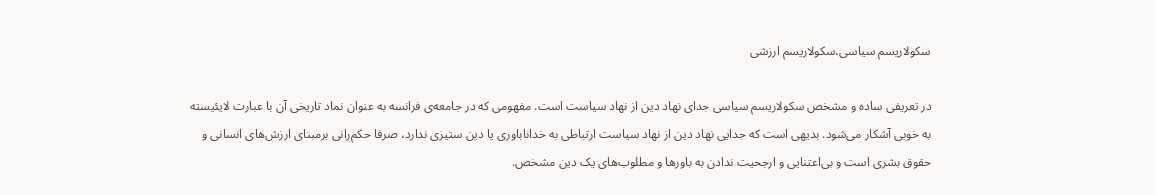سکولاریسم سیاسی،سکولاریسم ارزشی

در تعریفی ساده و مشخص سکولاریسم سیاسی جدای نهاد دین از نهاد سیاست است. مفهومی که در جامعه‌ی فرانسه به عنوان نماد تاریخی آن با عبارت لایئیسته به خوبی آشکار می‌شود. بدیهی است که جدایی نهاد دین از نهاد سیاست ارتباطی به خداناباوری یا دین ستیزی ندارد، صرفا حکم‌رانی برمبنای ارزش‌های انسانی و حقوق بشری است و بی‌اعتنایی و ارجحیت ندادن به باورها و مطلوب‌های یک دین مشخص.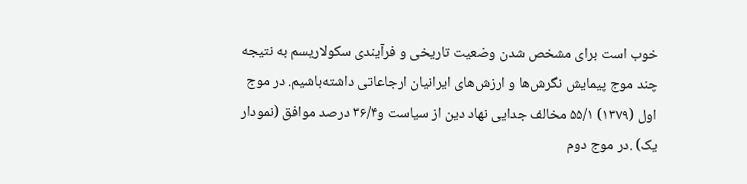خوب است برای مشخص شدن وضعیت تاریخی و فرآیندی سکولاریسم به نتیجه چند موج پیمایش نگرش‌ها و ارزش‌های ایرانیان ارجاعاتی داشته‌باشیم. در موج اول (۱۳۷۹) ۵۵/۱ مخالف جدایی نهاد دین از سیاست و۳۶/۴ درصد موافق (نمودار یک) .در موج دوم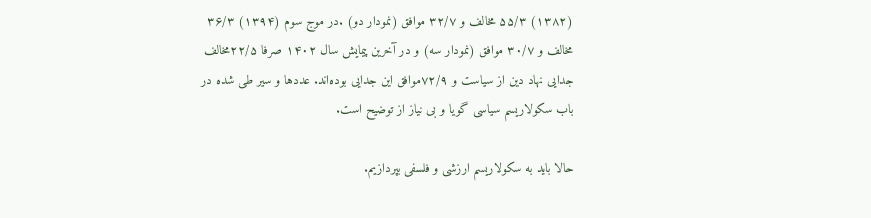(۱۳۸۲) ۵۵/۳ مخالف و ۳۲/۷ موافق (نمودار دو) .در موج سوم (۱۳۹۴) ۳۶/۳ مخالف و ۳۰/۷ موافق (نمودار سه) و در آخرین پیمایش سال ۱۴۰۲ صرفا ۲۲/۵مخالف جدایی نهاد دین از سیاست و ۷۲/۹موافق این جدایی بوده‌اند. عددها و سیر طی شده در باب سکولاریسم سیاسی گویا و بی نیاز از توضیح است.

حالا باید به سکولاریسم ارزشی و فلسفی بپردازیم.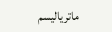ماتریالیسم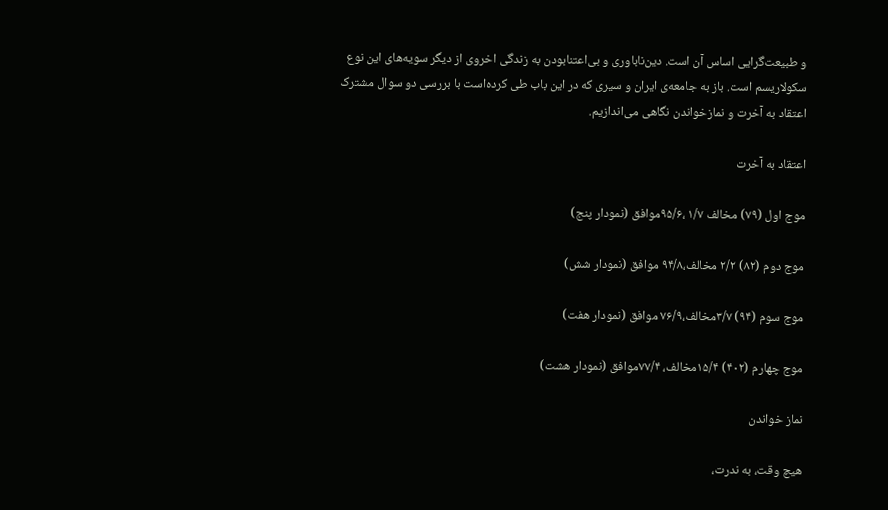و طبیعت‌گرایی اساس آن است. دین‌ناباوری و بی‌اعتنابودن به زندگی اخروی از دیگر سویه‌های این نوع سکولاریسم است. باز به جامعه‌ی ایران و سیری که در این باب طی کرده‌است با بررسی دو سوال مشترک اعتقاد به آخرت و نمازخواندن نگاهی می‌اندازیم.

اعتقاد به آخرت

موج اول (۷۹) مخالف ۱/۷ ،۹۵/۶موافق (نمودار پنج)

موج دوم (۸۲) ۲/۲ مخالف،۹۴/۸ موافق (نمودار شش)

موج سوم (۹۴) ۳/۷مخالف،۷۶/۹ موافق (نمودار هفت)

موج چهارم (۴۰۲) ۱۵/۴مخالف، ۷۷/۴موافق (نمودار هشت)

نماز خواندن

هیچ وقت، به ندرت،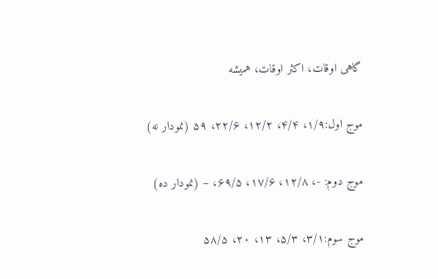گاهی اوقات، اکثر اوقات، همیشه

موج اول:۱/۹، ۴/۴، ۱۲/۲، ۲۲/۶، ۵۹ (نمودار نه)

موج دوم: -، ۱۲/۸، ۱۷/۶، ۶۹/۵، – (نمودار ده)

موج سوم:۳/۱، ۵/۳، ۱۳، ۲۰، ۵۸/۵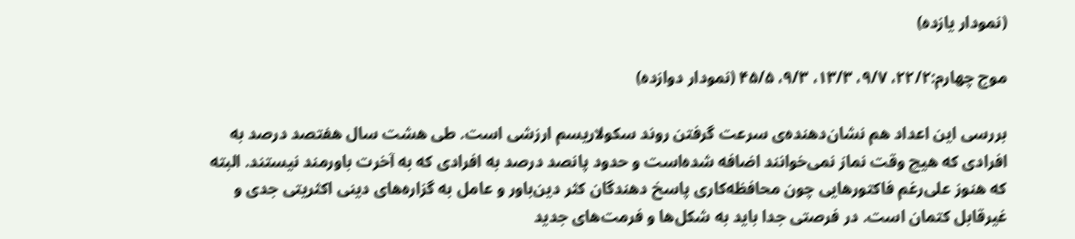(نمودار یازده)

موج چهارم:۲۲/۲، ۹/۷، ۱۳/۳، ۹/۳، ۴۵/۵ (نمودار دوازده)

بررسی این اعداد هم نشان‌دهنده‌ی سرعت گرفتن روند سکولاریسم ارزشی است. طی هشت سال هفتصد درصد به افرادی که هیچ وقت نماز نمی‌خوانند اضافه شده‌است و حدود پانصد درصد به افرادی که به آخرت باورمند نیستند. البته که هنوز علی‌رغم فاکتورهایی چون محافظه‌کاری پاسخ دهندگان کثر دین‌باور و عامل به گزاره‌های دینی اکثریتی جدی و غیرقابل کتمان است. در فرصتی جدا باید به شکل‌ها و فرمت‌های جدید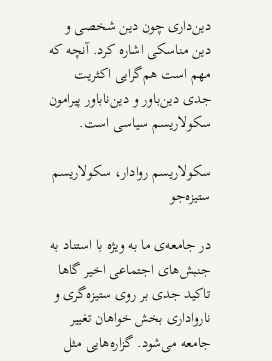دین‌داری چون دین شخصی و دین مناسکی اشاره کرد. آنچه که مهم است هم‌گرایی اکثریت جدی دین‌باور و دین‌ناباور پیرامون سکولاریسم سیاسی است.

سکولاریسم روادار، سکولاریسم ستیزه‌جو

در جامعه‌ی ما به ویژه با استناد به جنبش‌های اجتماعی اخیر گاها تاکید جدی بر روی ستیز‌ه‌گری و نارواداری بخش خواهان تغییر جامعه می‌شود. گزاره‌هایی مثل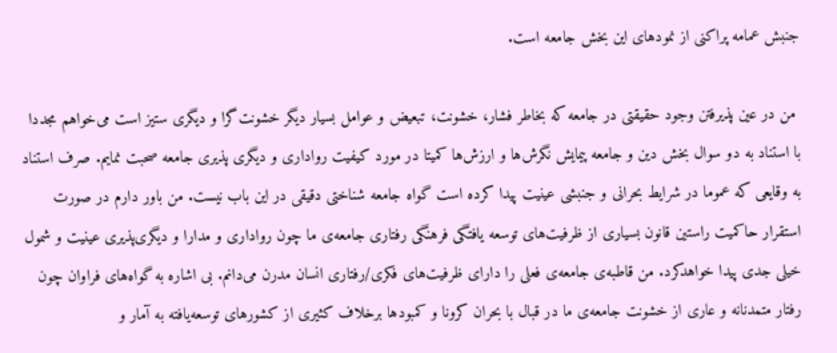جنبش عمامه پراکنی از نمودهای این بخش جامعه است.

 من در عین پذیرفتن وجود حقیقتی در جامعه که بخاطر فشار، خشونت، تبعیض و عوامل بسیار دیگر خشونت‌گرا و دیگری ستیز است می‌خواهم مجددا با استناد به دو سوال بخش دین و جامعه پیمایش نگرش‌ها و ارزش‌ها کمیتا در مورد کیفیت رواداری و دیگری پذیری جامعه صحبت نمایم. صرف استناد به وقایعی که عموما در شرایط بحرانی و جنبشی عینیت پیدا کرده است گواه جامعه شناختی دقیقی در این باب نیست. من باور دارم در صورت استقرار حاکمیت راستین قانون بسیاری از ظرفیت‌های توسعه یافتگی فرهنگی رفتاری جامعه‌ی ما چون رواداری و مدارا و دیگری‌پذیری عینیت و شمول خیلی جدی پیدا خواهدکرد. من قاطبه‌ی جامعه‌ی فعلی را دارای ظرفیت‌های فکری/رفتاری انسان مدرن می‌دانم. بی اشاره به گواه‌های فراوان چون رفتار متمدنانه و عاری از خشونت جامعه‌ی ما در قبال با بحران کرونا و کمبودها برخلاف کثیری از کشورهای توسعه‌یافته به آمار و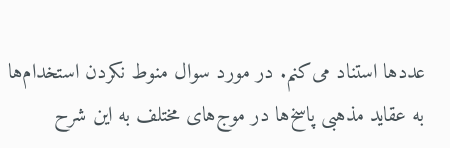عددها استناد می‌کنم. در مورد سوال منوط نکردن استخدام‌ها به عقاید مذهبی پاسخ‌ها در موج‌های مختلف به این شرح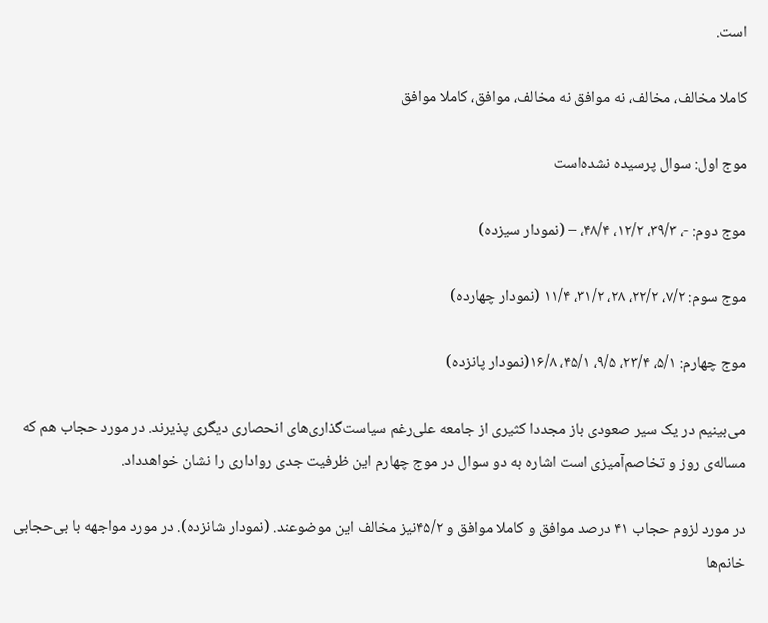است.

کاملا مخالف، مخالف، نه موافق نه مخالف، موافق، کاملا موافق

موج اول: سوال پرسیده نشده‌است

موج دوم: -، ۳۹/۳، ۱۲/۲، ۴۸/۴، – (نمودار سیزده)

موج سوم: ۷/۲، ۲۲/۲، ۲۸، ۳۱/۲، ۱۱/۴ (نمودار چهارده)

موج چهارم: ۵/۱، ۲۳/۴، ۹/۵، ۴۵/۱، ۱۶/۸(نمودار پانزده)

می‌بینیم در یک سیر صعودی باز مجددا کثیری از جامعه علی‌رغم سیاست‌گذاری‌های انحصاری دیگری پذیرند. در مورد حجاب هم که مساله‌ی روز و تخاصم‌آمیزی است اشاره به دو سوال در موج چهارم این ظرفیت جدی رواداری را نشان خواهدداد.

در مورد لزوم حجاب ۴۱ درصد موافق و کاملا موافق و ۴۵/۲نیز مخالف این موضوعند. (نمودار شانزده). در مورد مواجهه با بی‌حجابی خانم‌ها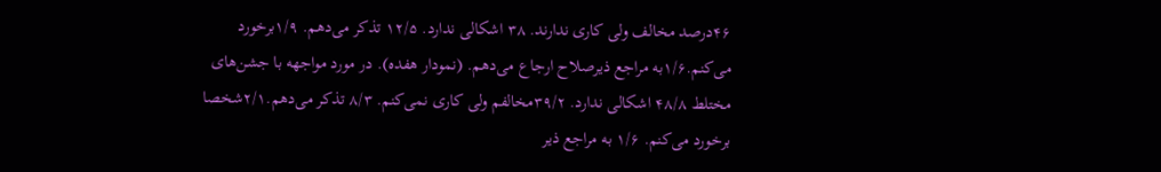۴۶درصد مخالف ولی کاری ندارند. ۳۸ اشکالی ندارد. ۱۲/۵ تذکر می‌دهم. ۱/۹برخورد می‌کنم.۱/۶به مراجع ذیرصلاح ارجاع می‌دهم. (نمودار هفده). در مورد مواجهه با جشن‌های مختلط ۴۸/۸ اشکالی ندارد. ۳۹/۲مخالفم ولی کاری نمی‌کنم. ۸/۳ تذکر می‌دهم.۲/۱شخصا برخورد می‌کنم. ۱/۶ به مراجع ذیر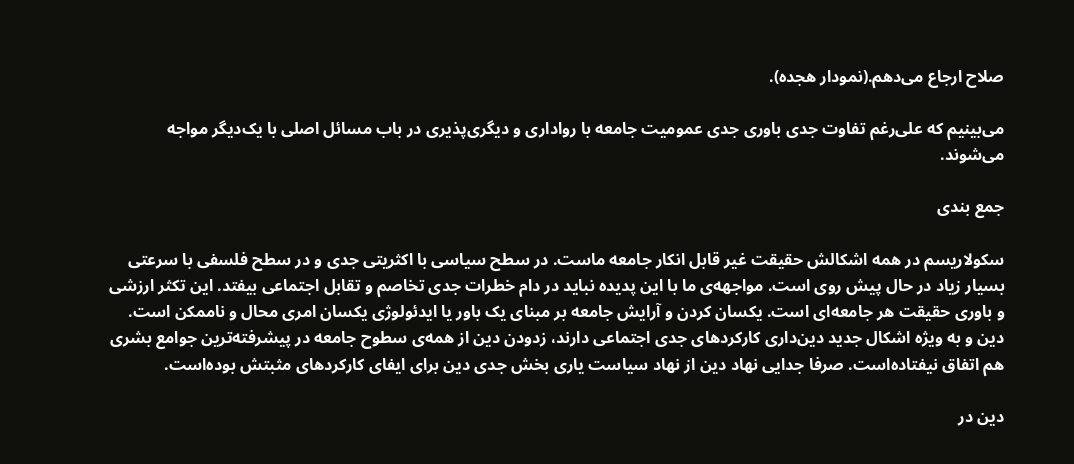صلاح ارجاع می‌دهم.(نمودار هجده).

می‌بینیم که علی‌رغم تفاوت جدی باوری جدی عمومیت جامعه با رواداری و دیگری‌پذیری در باب مسائل اصلی با یک‌دیگر مواجه می‌شوند.

جمع بندی

سکولاریسم در همه اشکالش حقیقت غیر قابل انکار جامعه ماست. در سطح سیاسی با اکثریتی جدی و در سطح فلسفی با سرعتی بسیار زیاد در حال پیش روی است. مواجهه‌ی ما با این پدیده نباید در دام خطرات جدی تخاصم و تقابل اجتماعی بیفتد. این تکثر ارزشی و باوری حقیقت هر جامعه‌ای است. یکسان کردن و آرایش جامعه بر مبنای یک باور یا ایدئولوژی یکسان امری محال و ناممکن است. دین و به ویژه اشکال جدید دین‌داری کارکردهای جدی اجتماعی دارند، زدودن دین از همه‌ی سطوح جامعه در پیشرفته‌ترین جوامع بشری هم اتفاق نیفتاده‌است. صرفا جدایی نهاد دین از نهاد سیاست یاری بخش جدی دین برای ایفای کارکردهای مثبتش بوده‌است.

دین در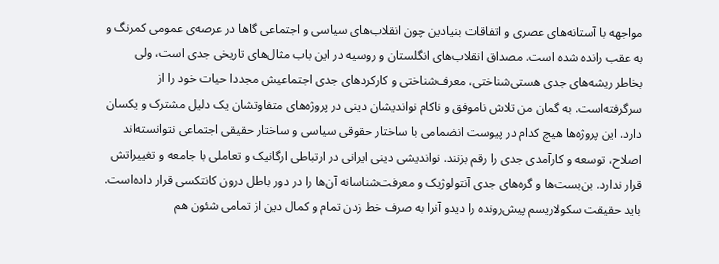مواجهه با آستانه‌های عصری و اتفاقات بنیادین چون انقلاب‌های سیاسی و اجتماعی گاها در عرصه‌ی عمومی کمرنگ و به عقب رانده شده است. مصداق انقلاب‌های انگلستان و روسیه در این باب مثال‌های تاریخی جدی است، ولی بخاطر ریشه‌های جدی هستی‌شناختی، معرف‌شناختی و کارکردهای جدی اجتماعیش مجددا حیات خود را از سرگرفته‌است. به گمان من تلاش ناموفق و ناکام نواندیشان دینی در پروژه‌های متفاوتشان یک دلیل مشترک و یکسان دارد. این پروژه‌ها هیچ کدام در پیوست انضمامی با ساختار حقوقی سیاسی و ساختار حقیقی اجتماعی نتوانسته‌اند اصلاح، توسعه و کارآمدی جدی را رقم بزنند. نواندیشی دینی ایرانی در ارتباطی ارگانیک و تعاملی با جامعه و تغییراتش قرار ندارد. بن‌بست‌ها و گره‌های جدی آنتولوژیک و معرفت‌شناسانه آن‌ها را در دور باطل درون کانتکسی قرار داده‌است. باید حقیقت سکولاریسم پیش‌رونده را دیدو آنرا به صرف خط زدن تمام و کمال دین از تمامی شئون هم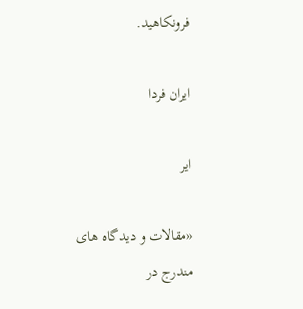فرونکاهید.

ایران فردا

ایر

«مقالات و دیدگاه های مندرج در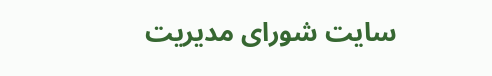سایت شورای مدیریت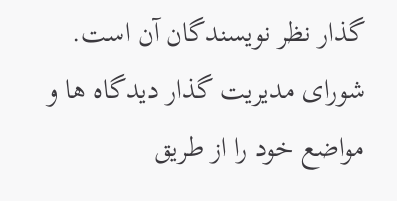گذار نظر نویسندگان آن است. شورای مدیریت گذار دیدگاه ها و مواضع خود را از طریق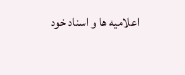اعلامیه ها و اسناد خود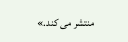منتشر می کند.»